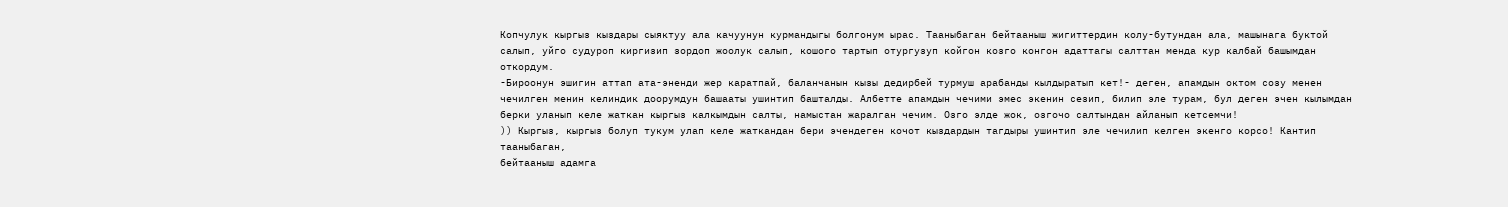Копчулук кыргыз кыздары сыяктуу ала качуунун курмандыгы болгонум ырас. Тааныбаган бейтааныш жигиттердин колу-бутундан ала, машынага буктой салып, уйго судуроп киргизип зордоп жоолук салып, кошого тартып отургузуп койгон козго конгон адаттагы салттан менда кур калбай башымдан откордум.
-Бироонун эшигин аттап ата-эненди жер каратпай, баланчанын кызы дедирбей турмуш арабанды кылдыратып кет!- деген, апамдын октом созу менен чечилген менин келиндик доорумдун башааты ушинтип башталды. Албетте апамдын чечими эмес экенин сезип, билип эле турам, бул деген эчен кылымдан берки уланып келе жаткан кыргыз калкымдын салты, намыстан жаралган чечим. Озго элде жок, озгочо салтындан айланып кетсемчи!
)) Кыргыз, кыргыз болуп тукум улап келе жаткандан бери эчендеген кочот кыздардын тагдыры ушинтип эле чечилип келген экенго корсо! Кантип тааныбаган,
бейтааныш адамга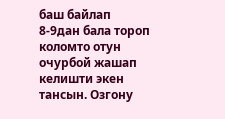баш байлап 8-9дан бала тороп коломто отун очурбой жашап келишти экен тансын. Озгону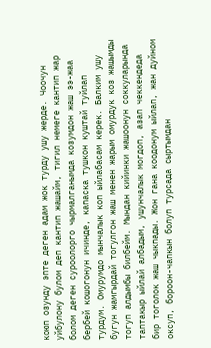коюп озунду эпте деген адам жок турду ушу жерде. Чоочун уйбулону булом деп кантип жашайм, тигил немеге кантип жар болом деген суроолорго чырмалганымда козумдон жаш ээ-жаа бербей кошогонун ичинде, капаска тушкон куштай туйлап турдум. Омурумдо мынчалык коп ыйлабасам керек. Балким ушу бугун жамгырдай тогулгон жаш менен жарым омурдук коз жашымды тогуп алдымбы билбейм. Мындан кийинки жашоонун соккуларында таптакыр ыйлай албадым, ушунчалык могдоп, азап чеккендеда бир тоголок жаш чыкпады. Жон гана коодонум ыйлап, жан дуйном оксуп, бороон-чапкын болуп турсада сыртымдан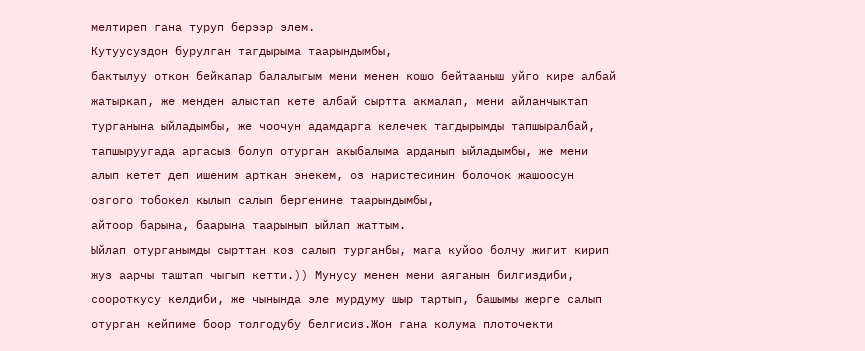мелтиреп гана туруп берээр элем.
Кутуусуздон бурулган тагдырыма таарындымбы,
бактылуу откон бейкапар балалыгым мени менен кошо бейтааныш уйго кире албай жатыркап, же менден алыстап кете албай сыртта акмалап, мени айланчыктап турганына ыйладымбы, же чоочун адамдарга келечек тагдырымды тапшыралбай,
тапшыруугада аргасыз болуп отурган акыбалыма арданып ыйладымбы, же мени алып кетет деп ишеним арткан энекем, оз наристесинин болочок жашоосун озгого тобокел кылып салып бергенине таарындымбы,
айтоор барына, баарына таарынып ыйлап жаттым.
Ыйлап отурганымды сырттан коз салып турганбы, мага куйоо болчу жигит кирип жуз аарчы таштап чыгып кетти.)) Мунусу менен мени аяганын билгиздиби,
соороткусу келдиби, же чынында эле мурдуму шыр тартып, башымы жерге салып отурган кейпиме боор толгодубу белгисиз.Жон гана колума плоточекти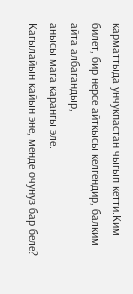карматтыда унчукпастан чыгып кетти.Ким билет, бир нерсе айткысы келгендир, балким айта албагандыр,
анысы мага карангы эле.
Кагылайын кайын эне, менде очунуз бар беле?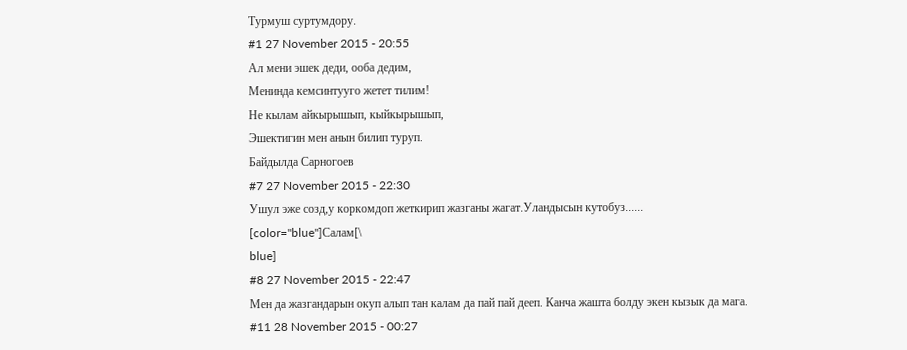Турмуш суртумдору.
#1 27 November 2015 - 20:55
Ал мени эшек деди, ооба дедим,
Менинда кемсинтууго жетет тилим!
Не кылам айкырышып, кыйкырышып,
Эшектигин мен анын билип туруп.
Байдылда Сарногоев
#7 27 November 2015 - 22:30
Ушул эже созд,у коркомдоп жеткирип жазганы жагат.Уландысын кутобуз......
[color="blue"]Салам[\
blue]
#8 27 November 2015 - 22:47
Мен да жазгандарын окуп алып тан калам да пай пай дееп. Канча жашта болду экен кызык да мага.
#11 28 November 2015 - 00:27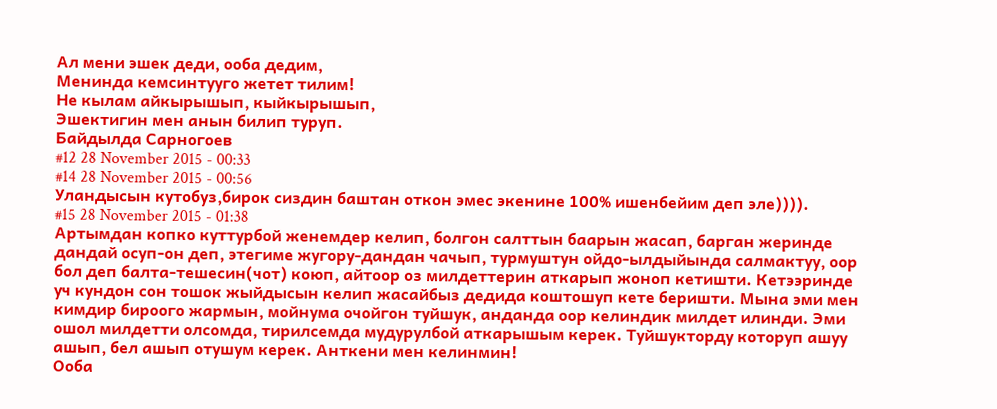Ал мени эшек деди, ооба дедим,
Менинда кемсинтууго жетет тилим!
Не кылам айкырышып, кыйкырышып,
Эшектигин мен анын билип туруп.
Байдылда Сарногоев
#12 28 November 2015 - 00:33
#14 28 November 2015 - 00:56
Уландысын кутобуз,бирок сиздин баштан откон эмес экенине 100% ишенбейим деп эле)))).
#15 28 November 2015 - 01:38
Артымдан копко куттурбой женемдер келип, болгон салттын баарын жасап, барган жеринде дандай осуп-он деп, этегиме жугору-дандан чачып, турмуштун ойдо-ылдыйында салмактуу, оор бол деп балта-тешесин(чот) коюп, айтоор оз милдеттерин аткарып жоноп кетишти. Кетээринде уч кундон сон тошок жыйдысын келип жасайбыз дедида коштошуп кете беришти. Мына эми мен кимдир бироого жармын, мойнума очойгон туйшук, анданда оор келиндик милдет илинди. Эми ошол милдетти олсомда, тирилсемда мудурулбой аткарышым керек. Туйшукторду которуп ашуу ашып, бел ашып отушум керек. Анткени мен келинмин!
Ооба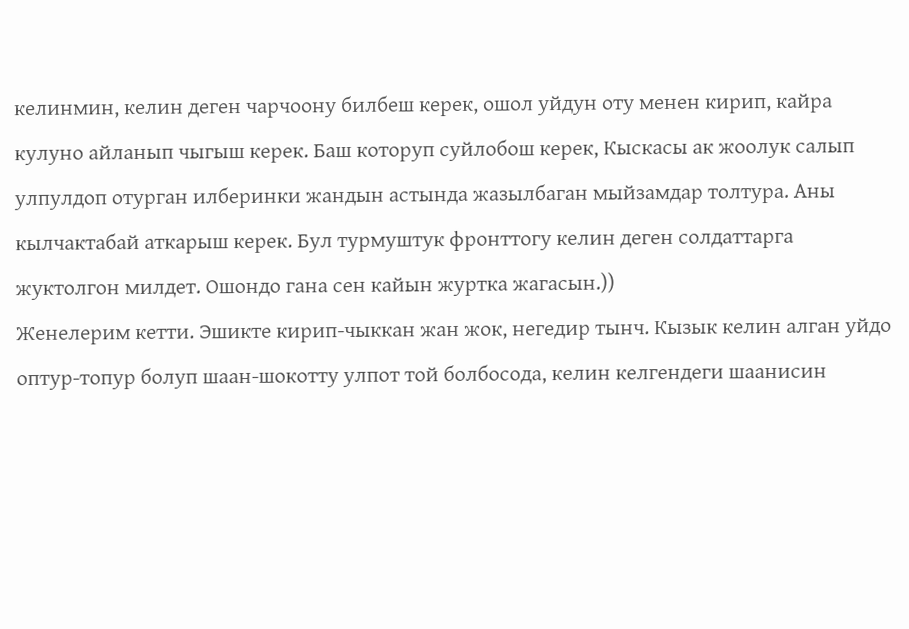келинмин, келин деген чарчоону билбеш керек, ошол уйдун оту менен кирип, кайра кулуно айланып чыгыш керек. Баш которуп суйлобош керек, Кыскасы ак жоолук салып улпулдоп отурган илберинки жандын астында жазылбаган мыйзамдар толтура. Аны кылчактабай аткарыш керек. Бул турмуштук фронттогу келин деген солдаттарга жуктолгон милдет. Ошондо гана сен кайын журтка жагасын.))
Женелерим кетти. Эшикте кирип-чыккан жан жок, негедир тынч. Кызык келин алган уйдо оптур-топур болуп шаан-шокотту улпот той болбосода, келин келгендеги шаанисин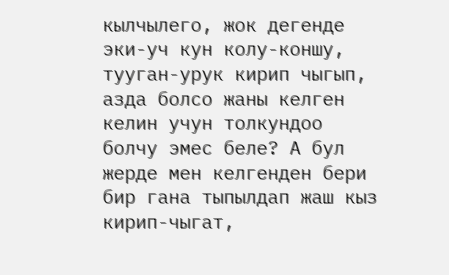кылчылего, жок дегенде эки-уч кун колу-коншу, тууган-урук кирип чыгып, азда болсо жаны келген келин учун толкундоо болчу эмес беле? А бул жерде мен келгенден бери бир гана тыпылдап жаш кыз кирип-чыгат,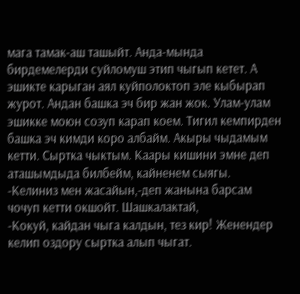мага тамак-аш ташыйт. Анда-мында бирдемелерди суйломуш этип чыгып кетет. А эшикте карыган аял куйполоктоп эле кыбырап журот. Андан башка эч бир жан жок. Улам-улам эшикке моюн созуп карап коем. Тигил кемпирден башка эч кимди коро албайм. Акыры чыдамым кетти. Сыртка чыктым. Каары кишини эмне деп аташымдыда билбейм, кайненем сыягы.
-Келиниз мен жасайын,-деп жанына барсам чочуп кетти окшойт. Шашкалактай,
-Кокуй, кайдан чыга калдын, тез кир! Женендер келип оздору сыртка алып чыгат.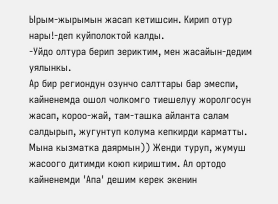Ырым-жырымын жасап кетишсин. Кирип отур нары!-деп куйполоктой калды.
-Уйдо олтура берип зериктим, мен жасайын-дедим уялынкы.
Ар бир региондун озунчо салттары бар эмеспи, кайненемда ошол чолкомго тиешелуу жоролгосун жасап, короо-жай, там-ташка айланта салам салдырып, жугунтуп колума кепкирди карматты.
Мына кызматка даярмын)) Женди туруп, жумуш жасоого дитимди коюп кириштим. Ал ортодо кайненемди 'Апа' дешим керек экенин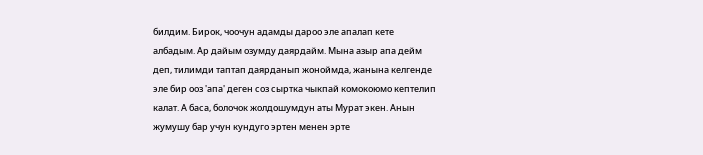билдим. Бирок, чоочун адамды дароо эле апалап кете албадым. Ар дайым озумду даярдайм. Мына азыр апа дейм деп, тилимди таптап даярданып жоноймда, жанына келгенде эле бир ооз 'апа' деген соз сыртка чыкпай комокоюмо кептелип калат. А баса, болочок жолдошумдун аты Мурат экен. Анын жумушу бар учун кундуго эртен менен эрте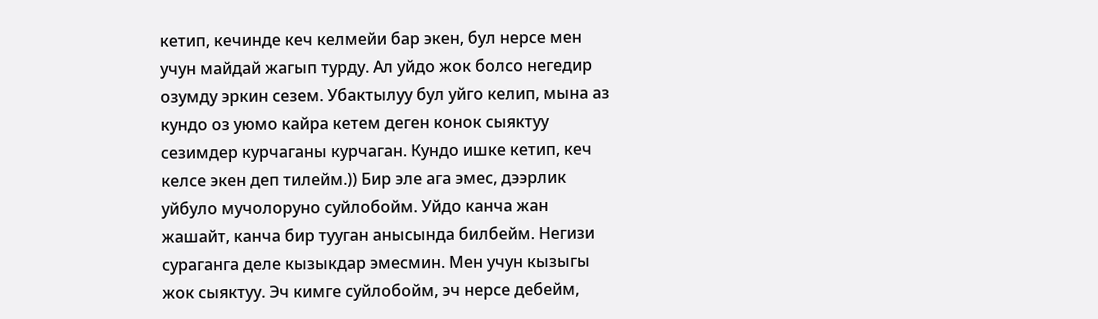кетип, кечинде кеч келмейи бар экен, бул нерсе мен учун майдай жагып турду. Ал уйдо жок болсо негедир озумду эркин сезем. Убактылуу бул уйго келип, мына аз кундо оз уюмо кайра кетем деген конок сыяктуу сезимдер курчаганы курчаган. Кундо ишке кетип, кеч келсе экен деп тилейм.)) Бир эле ага эмес, дээрлик уйбуло мучолоруно суйлобойм. Уйдо канча жан жашайт, канча бир тууган анысында билбейм. Негизи сураганга деле кызыкдар эмесмин. Мен учун кызыгы жок сыяктуу. Эч кимге суйлобойм, эч нерсе дебейм,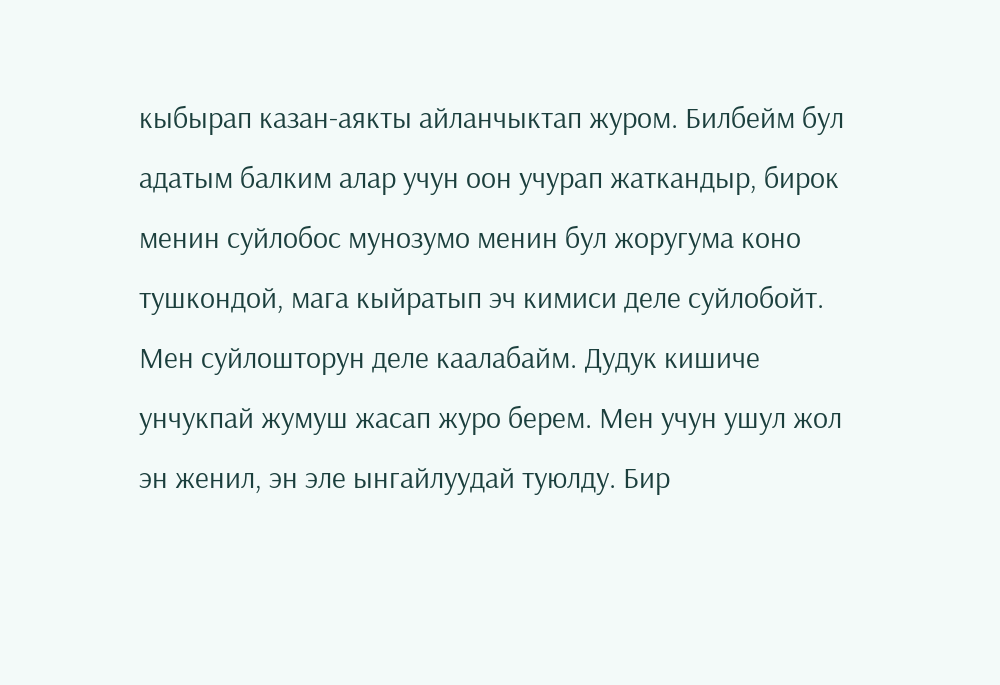кыбырап казан-аякты айланчыктап журом. Билбейм бул адатым балким алар учун оон учурап жаткандыр, бирок менин суйлобос мунозумо менин бул жоругума коно тушкондой, мага кыйратып эч кимиси деле суйлобойт. Мен суйлошторун деле каалабайм. Дудук кишиче унчукпай жумуш жасап журо берем. Мен учун ушул жол эн женил, эн эле ынгайлуудай туюлду. Бир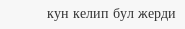кун келип бул жерди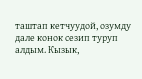таштап кетчуудой, озумду дале конок сезип туруп алдым. Кызык,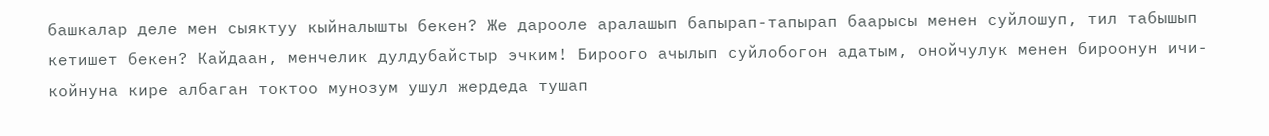башкалар деле мен сыяктуу кыйналышты бекен? Же дарооле аралашып бапырап-тапырап баарысы менен суйлошуп, тил табышып кетишет бекен? Кайдаан, менчелик дулдубайстыр эчким! Бироого ачылып суйлобогон адатым, онойчулук менен бироонун ичи-койнуна кире албаган токтоо мунозум ушул жердеда тушап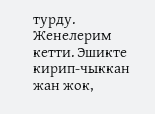турду.
Женелерим кетти. Эшикте кирип-чыккан жан жок,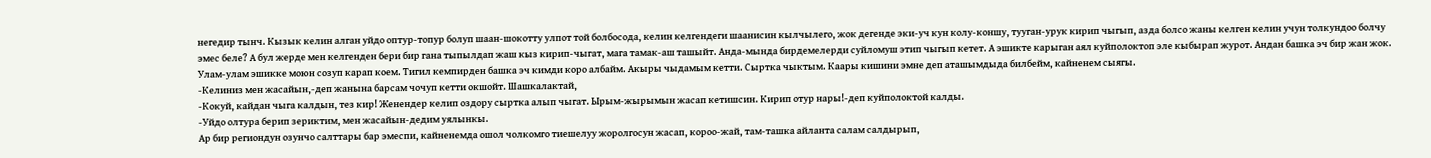негедир тынч. Кызык келин алган уйдо оптур-топур болуп шаан-шокотту улпот той болбосода, келин келгендеги шаанисин кылчылего, жок дегенде эки-уч кун колу-коншу, тууган-урук кирип чыгып, азда болсо жаны келген келин учун толкундоо болчу эмес беле? А бул жерде мен келгенден бери бир гана тыпылдап жаш кыз кирип-чыгат, мага тамак-аш ташыйт. Анда-мында бирдемелерди суйломуш этип чыгып кетет. А эшикте карыган аял куйполоктоп эле кыбырап журот. Андан башка эч бир жан жок. Улам-улам эшикке моюн созуп карап коем. Тигил кемпирден башка эч кимди коро албайм. Акыры чыдамым кетти. Сыртка чыктым. Каары кишини эмне деп аташымдыда билбейм, кайненем сыягы.
-Келиниз мен жасайын,-деп жанына барсам чочуп кетти окшойт. Шашкалактай,
-Кокуй, кайдан чыга калдын, тез кир! Женендер келип оздору сыртка алып чыгат. Ырым-жырымын жасап кетишсин. Кирип отур нары!-деп куйполоктой калды.
-Уйдо олтура берип зериктим, мен жасайын-дедим уялынкы.
Ар бир региондун озунчо салттары бар эмеспи, кайненемда ошол чолкомго тиешелуу жоролгосун жасап, короо-жай, там-ташка айланта салам салдырып,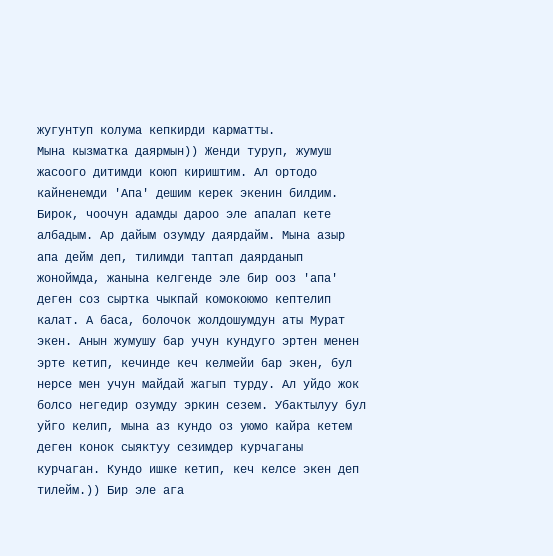жугунтуп колума кепкирди карматты.
Мына кызматка даярмын)) Женди туруп, жумуш жасоого дитимди коюп кириштим. Ал ортодо кайненемди 'Апа' дешим керек экенин билдим. Бирок, чоочун адамды дароо эле апалап кете албадым. Ар дайым озумду даярдайм. Мына азыр апа дейм деп, тилимди таптап даярданып жоноймда, жанына келгенде эле бир ооз 'апа' деген соз сыртка чыкпай комокоюмо кептелип калат. А баса, болочок жолдошумдун аты Мурат экен. Анын жумушу бар учун кундуго эртен менен эрте кетип, кечинде кеч келмейи бар экен, бул нерсе мен учун майдай жагып турду. Ал уйдо жок болсо негедир озумду эркин сезем. Убактылуу бул уйго келип, мына аз кундо оз уюмо кайра кетем деген конок сыяктуу сезимдер курчаганы курчаган. Кундо ишке кетип, кеч келсе экен деп тилейм.)) Бир эле ага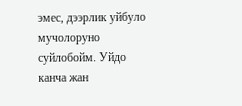эмес, дээрлик уйбуло мучолоруно суйлобойм. Уйдо канча жан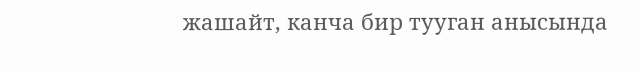жашайт, канча бир тууган анысында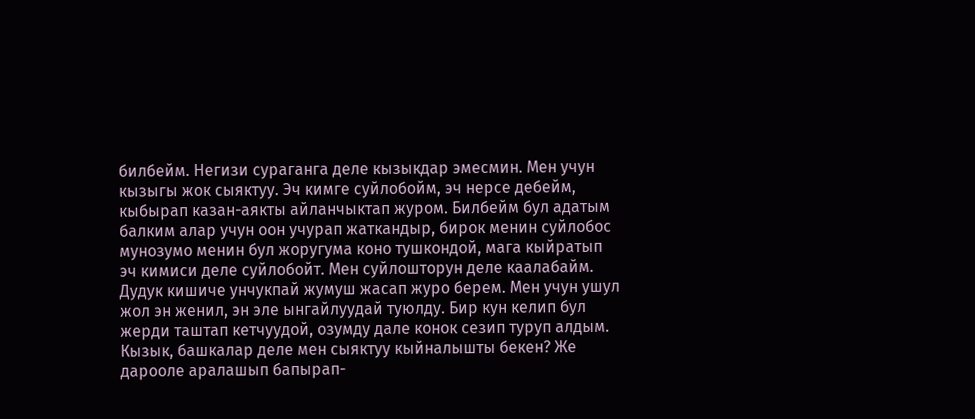билбейм. Негизи сураганга деле кызыкдар эмесмин. Мен учун кызыгы жок сыяктуу. Эч кимге суйлобойм, эч нерсе дебейм, кыбырап казан-аякты айланчыктап журом. Билбейм бул адатым балким алар учун оон учурап жаткандыр, бирок менин суйлобос мунозумо менин бул жоругума коно тушкондой, мага кыйратып эч кимиси деле суйлобойт. Мен суйлошторун деле каалабайм. Дудук кишиче унчукпай жумуш жасап журо берем. Мен учун ушул жол эн женил, эн эле ынгайлуудай туюлду. Бир кун келип бул жерди таштап кетчуудой, озумду дале конок сезип туруп алдым. Кызык, башкалар деле мен сыяктуу кыйналышты бекен? Же дарооле аралашып бапырап-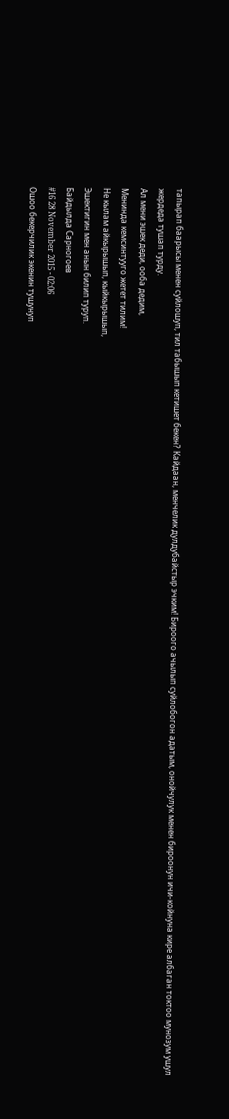тапырап баарысы менен суйлошуп, тил табышып кетишет бекен? Кайдаан, менчелик дулдубайстыр эчким! Бироого ачылып суйлобогон адатым, онойчулук менен бироонун ичи-койнуна кире албаган токтоо мунозум ушул жердеда тушап турду.
Ал мени эшек деди, ооба дедим,
Менинда кемсинтууго жетет тилим!
Не кылам айкырышып, кыйкырышып,
Эшектигин мен анын билип туруп.
Байдылда Сарногоев
#16 28 November 2015 - 02:06
Ошоо бекерчилик экенин тушунуп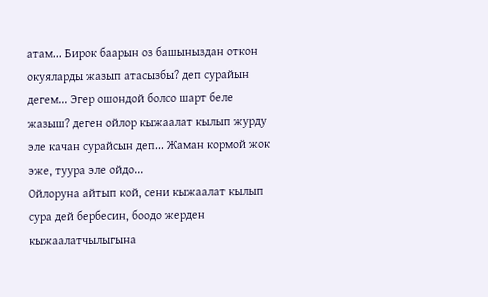атам... Бирок баарын оз башыныздан откон окуяларды жазып атасызбы? деп сурайын дегем... Эгер ошондой болсо шарт беле жазыш? деген ойлор кыжаалат кылып журду эле качан сурайсын деп... Жаман кормой жок эже, туура эле ойдо...
Ойлоруна айтып кой, сени кыжаалат кылып сура дей бербесин, боодо жерден кыжаалатчылыгына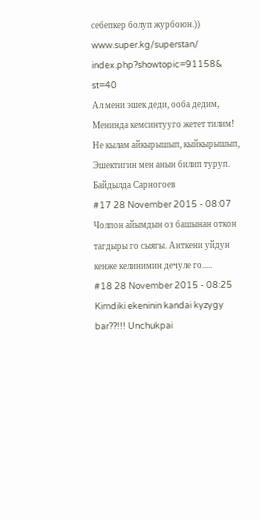себепкер болуп журбоюн.))
www.super.kg/superstan/ index.php?showtopic=91158& st=40
Ал мени эшек деди, ооба дедим,
Менинда кемсинтууго жетет тилим!
Не кылам айкырышып, кыйкырышып,
Эшектигин мен анын билип туруп.
Байдылда Сарногоев
#17 28 November 2015 - 08:07
Чолпон айымдын оз башынан откон тагдыры го сыягы. Анткени уйдун кенже келинимин дечуле го.....
#18 28 November 2015 - 08:25
Kimdiki ekeninin kandai kyzygy bar??!!! Unchukpai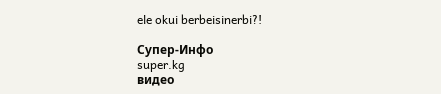ele okui berbeisinerbi?!

Супер-Инфо
super.kg
видео